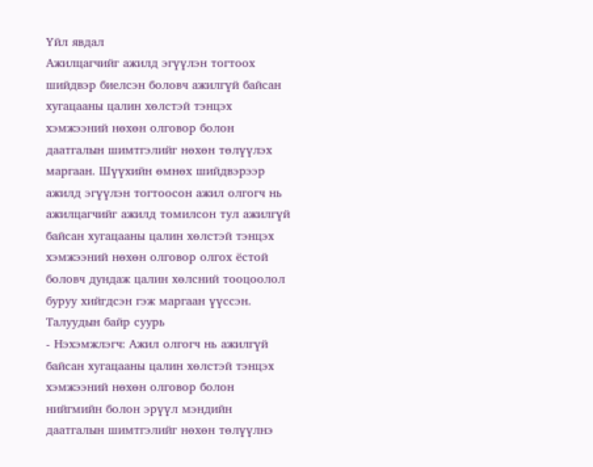Үйл явдал
Ажилцагчийг ажилд эгүүлэн тогтоох шийдвэр биелсэн боловч ажилгүй байсан хугацааны цалин хөлстэй тэнцэх хэмжээний нөхөн олговор болон даатгалын шимтгэлийг нөхөн төлүүлэх маргаан. Шүүхийн өмнөх шийдвэрээр ажилд эгүүлэн тогтоосон ажил олгогч нь ажилцагчийг ажилд томилсон тул ажилгүй байсан хугацааны цалин хөлстэй тэнцэх хэмжээний нөхөн олговор олгох ёстой боловч дундаж цалин хөлсний тооцоолол буруу хийгдсэн гэж маргаан үүссэн.
Талуудын байр суурь
- Нэхэмжлэгч: Ажил олгогч нь ажилгүй байсан хугацааны цалин хөлстэй тэнцэх хэмжээний нөхөн олговор болон нийгмийн болон эрүүл мэндийн даатгалын шимтгэлийг нөхөн төлүүлнэ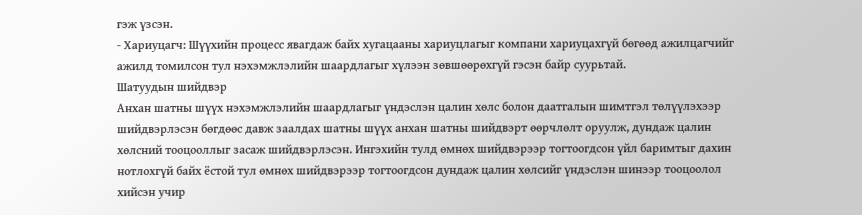гэж үзсэн.
- Хариуцагч: Шүүхийн процесс явагдаж байх хугацааны хариуцлагыг компани хариуцахгүй бөгөөд ажилцагчийг ажилд томилсон тул нэхэмжлэлийн шаардлагыг хүлээн зөвшөөрөхгүй гэсэн байр суурьтай.
Шатуудын шийдвэр
Анхан шатны шүүх нэхэмжлэлийн шаардлагыг үндэслэн цалин хөлс болон даатгалын шимтгэл төлүүлэхээр шийдвэрлэсэн бөгдөөс давж заалдах шатны шүүх анхан шатны шийдвэрт өөрчлөлт оруулж, дундаж цалин хөлсний тооцооллыг засаж шийдвэрлэсэн. Ингэхийн тулд өмнөх шийдвэрээр тогтоогдсон үйл баримтыг дахин нотлохгүй байх ёстой тул өмнөх шийдвэрээр тогтоогдсон дундаж цалин хөлсийг үндэслэн шинээр тооцоолол хийсэн учир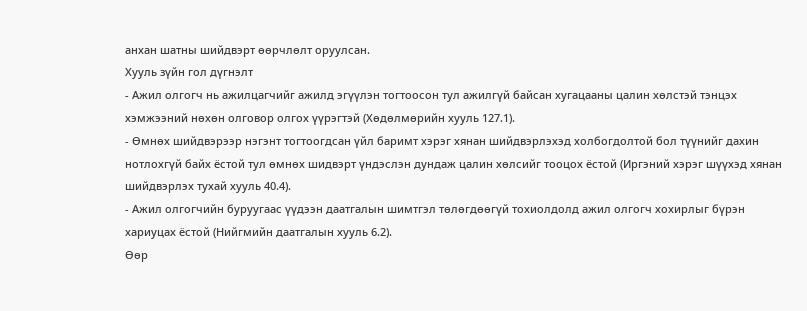анхан шатны шийдвэрт өөрчлөлт оруулсан.
Хууль зүйн гол дүгнэлт
- Ажил олгогч нь ажилцагчийг ажилд эгүүлэн тогтоосон тул ажилгүй байсан хугацааны цалин хөлстэй тэнцэх хэмжээний нөхөн олговор олгох үүрэгтэй (Хөдөлмөрийн хууль 127.1).
- Өмнөх шийдвэрээр нэгэнт тогтоогдсан үйл баримт хэрэг хянан шийдвэрлэхэд холбогдолтой бол түүнийг дахин нотлохгүй байх ёстой тул өмнөх шидвэрт үндэслэн дундаж цалин хөлсийг тооцох ёстой (Иргэний хэрэг шүүхэд хянан шийдвэрлэх тухай хууль 40.4).
- Ажил олгогчийн буруугаас үүдээн даатгалын шимтгэл төлөгдөөгүй тохиолдолд ажил олгогч хохирлыг бүрэн хариуцах ёстой (Нийгмийн даатгалын хууль 6.2).
Өөр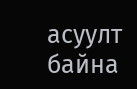асуулт байна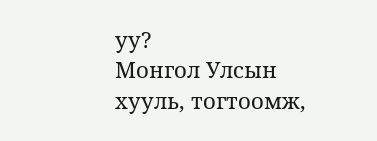уу?
Монгол Улсын хууль, тогтоомж,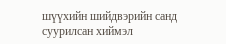шүүхийн шийдвэрийн санд суурилсан хиймэл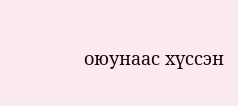оюунаас хүссэн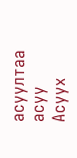асуултаа асуу
Асуух